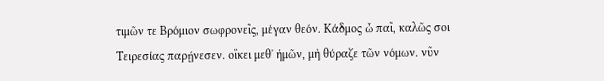τιμῶν τε Βρόμιον σωφρονεῖς, μέγαν θεόν. Κάδμος ὦ παῖ, καλῶς σοι Τειρεσίας παρῄνεσεν. οἴκει μεθʼ ἡμῶν, μὴ θύραζε τῶν νόμων. νῦν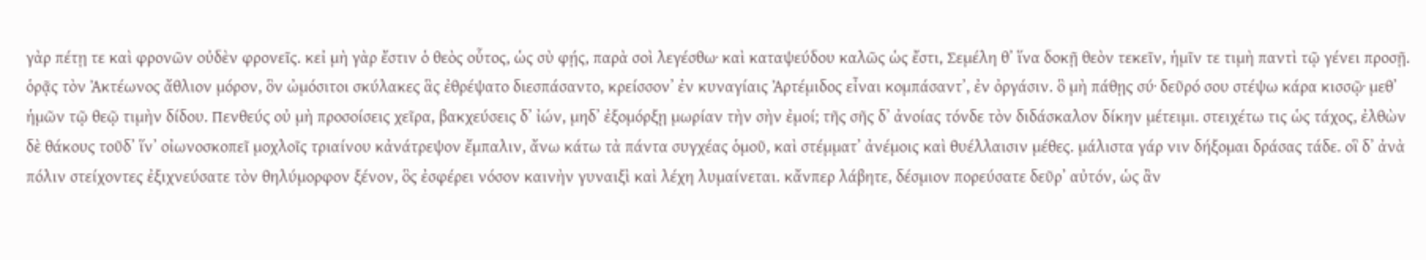γὰρ πέτῃ τε καὶ φρονῶν οὐδὲν φρονεῖς. κεἰ μὴ γὰρ ἔστιν ὁ θεὸς οὗτος, ὡς σὺ φῄς, παρὰ σοὶ λεγέσθω· καὶ καταψεύδου καλῶς ὡς ἔστι, Σεμέλη θʼ ἵνα δοκῇ θεὸν τεκεῖν, ἡμῖν τε τιμὴ παντὶ τῷ γένει προσῇ. ὁρᾷς τὸν Ἀκτέωνος ἄθλιον μόρον, ὃν ὠμόσιτοι σκύλακες ἃς ἐθρέψατο διεσπάσαντο, κρείσσονʼ ἐν κυναγίαις Ἀρτέμιδος εἶναι κομπάσαντʼ, ἐν ὀργάσιν. ὃ μὴ πάθῃς σύ· δεῦρό σου στέψω κάρα κισσῷ· μεθʼ ἡμῶν τῷ θεῷ τιμὴν δίδου. Πενθεύς οὐ μὴ προσοίσεις χεῖρα, βακχεύσεις δʼ ἰών, μηδʼ ἐξομόρξῃ μωρίαν τὴν σὴν ἐμοί; τῆς σῆς δʼ ἀνοίας τόνδε τὸν διδάσκαλον δίκην μέτειμι. στειχέτω τις ὡς τάχος, ἐλθὼν δὲ θάκους τοῦδʼ ἵνʼ οἰωνοσκοπεῖ μοχλοῖς τριαίνου κἀνάτρεψον ἔμπαλιν, ἄνω κάτω τὰ πάντα συγχέας ὁμοῦ, καὶ στέμματʼ ἀνέμοις καὶ θυέλλαισιν μέθες. μάλιστα γάρ νιν δήξομαι δράσας τάδε. οἳ δʼ ἀνὰ πόλιν στείχοντες ἐξιχνεύσατε τὸν θηλύμορφον ξένον, ὃς ἐσφέρει νόσον καινὴν γυναιξὶ καὶ λέχη λυμαίνεται. κἄνπερ λάβητε, δέσμιον πορεύσατε δεῦρʼ αὐτόν, ὡς ἂν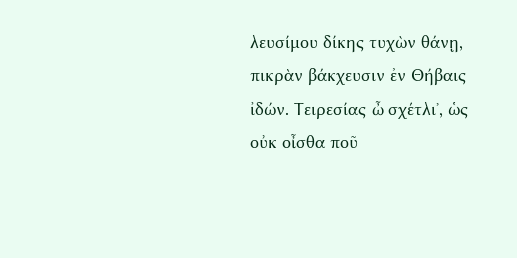λευσίμου δίκης τυχὼν θάνῃ, πικρὰν βάκχευσιν ἐν Θήβαις ἰδών. Τειρεσίας ὦ σχέτλιʼ, ὡς οὐκ οἶσθα ποῦ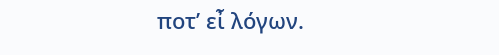ποτʼ εἶ λόγων.